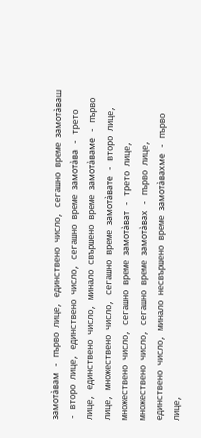замота̀вам - първо лице, единствено число, сегашно време замота̀ваш - второ лице, единствено число, сегашно време замота̀ва - трето лице, единствено число, минало свършено време замота̀ваме - първо лице, множествено число, сегашно време замота̀вате - второ лице, множествено число, сегашно време замота̀ват - трето лице, множествено число, сегашно време замота̀вах - първо лице, единствено число, минало несвършено време замота̀вахме - първо лице,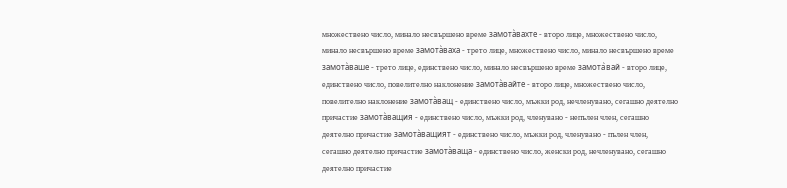множествено число, минало несвършено време замота̀вахте - второ лице, множествено число, минало несвършено време замота̀ваха - трето лице, множествено число, минало несвършено време замота̀ваше - трето лице, единствено число, минало несвършено време замота̀вай - второ лице, единствено число, повелително наклонение замота̀вайте - второ лице, множествено число, повелително наклонение замота̀ващ - единствено число, мъжки род, нечленувано, сегашно деятелно причастие замота̀ващия - единствено число, мъжки род, членувано - непълен член, сегашно деятелно причастие замота̀ващият - единствено число, мъжки род, членувано - пълен член, сегашно деятелно причастие замота̀ваща - единствено число, женски род, нечленувано, сегашно деятелно причастие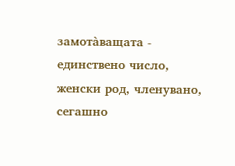замота̀ващата - единствено число, женски род, членувано, сегашно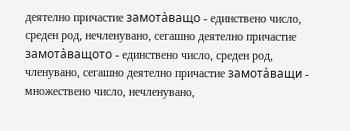деятелно причастие замота̀ващо - единствено число, среден род, нечленувано, сегашно деятелно причастие замота̀ващото - единствено число, среден род, членувано, сегашно деятелно причастие замота̀ващи - множествено число, нечленувано,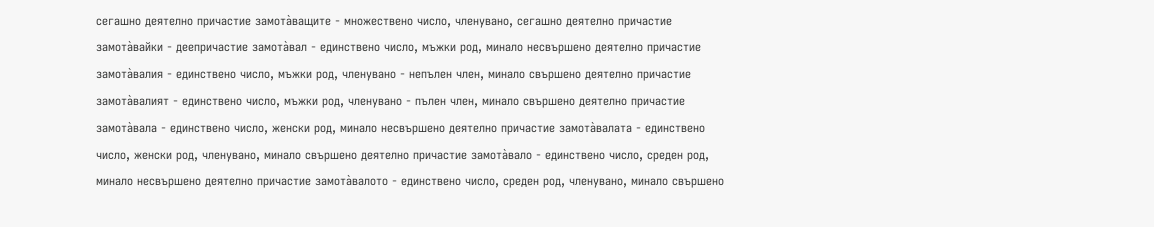сегашно деятелно причастие замота̀ващите - множествено число, членувано, сегашно деятелно причастие замота̀вайки - деепричастие замота̀вал - единствено число, мъжки род, минало несвършено деятелно причастие замота̀валия - единствено число, мъжки род, членувано - непълен член, минало свършено деятелно причастие замота̀валият - единствено число, мъжки род, членувано - пълен член, минало свършено деятелно причастие замота̀вала - единствено число, женски род, минало несвършено деятелно причастие замота̀валата - единствено число, женски род, членувано, минало свършено деятелно причастие замота̀вало - единствено число, среден род, минало несвършено деятелно причастие замота̀валото - единствено число, среден род, членувано, минало свършено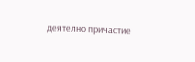деятелно причастие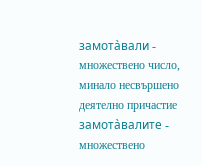замота̀вали - множествено число, минало несвършено деятелно причастие замота̀валите - множествено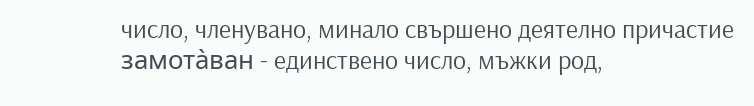число, членувано, минало свършено деятелно причастие замота̀ван - единствено число, мъжки род,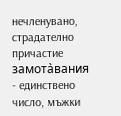нечленувано, страдателно причастие замота̀вания - единствено число, мъжки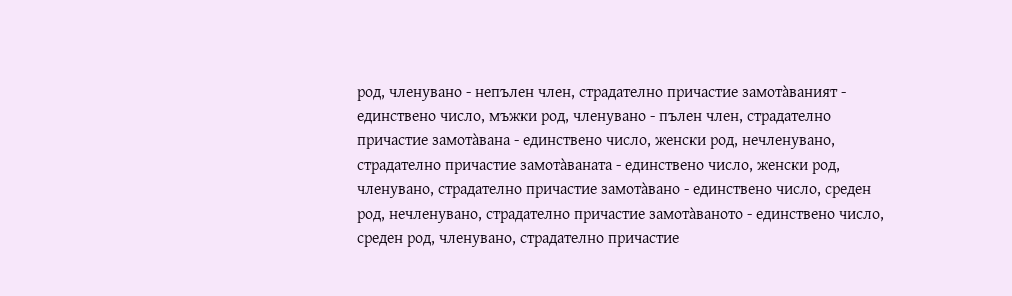род, членувано - непълен член, страдателно причастие замота̀ваният - единствено число, мъжки род, членувано - пълен член, страдателно причастие замота̀вана - единствено число, женски род, нечленувано, страдателно причастие замота̀ваната - единствено число, женски род, членувано, страдателно причастие замота̀вано - единствено число, среден род, нечленувано, страдателно причастие замота̀ваното - единствено число, среден род, членувано, страдателно причастие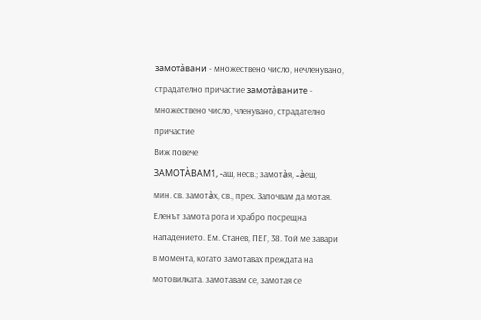замота̀вани - множествено число, нечленувано, страдателно причастие замота̀ваните - множествено число, членувано, страдателно причастие
Виж повече
ЗАМОТА̀ВАМ1, -аш, несв.; замотàя, -àеш,
мин. св. замотàх, св., прех. Започвам да мотая. Еленът замота рога и храбро посрещна нападението. Ем. Станев, ПЕГ, 38. Той ме завари в момента, когато замотавах преждата на мотовилката. замотавам се, замотая се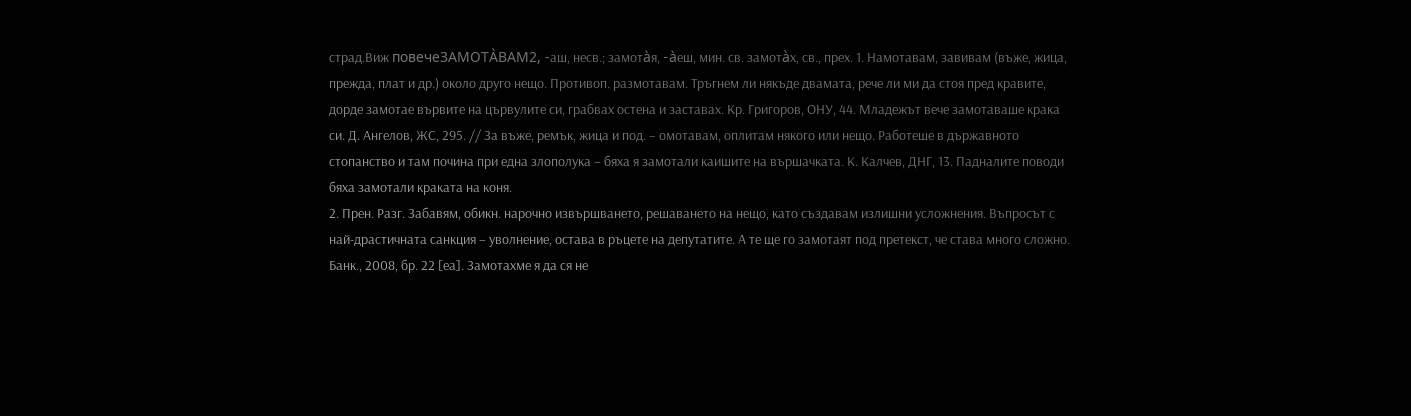страд.Виж повечеЗАМОТА̀ВАМ2, -аш, несв.; замотàя, -àеш, мин. св. замотàх, св., прех. 1. Намотавам, завивам (въже, жица, прежда, плат и др.) около друго нещо. Противоп. размотавам. Тръгнем ли някъде двамата, рече ли ми да стоя пред кравите, дорде замотае вървите на цървулите си, грабвах остена и заставах. Кр. Григоров, ОНУ, 44. Младежът вече замотаваше крака си. Д. Ангелов, ЖС, 295. // За въже, ремък, жица и под. – омотавам, оплитам някого или нещо. Работеше в държавното стопанство и там почина при една злополука – бяха я замотали каишите на вършачката. К. Калчев, ДНГ, 13. Падналите поводи бяха замотали краката на коня.
2. Прен. Разг. Забавям, обикн. нарочно извършването, решаването на нещо, като създавам излишни усложнения. Въпросът с най-драстичната санкция – уволнение, остава в ръцете на депутатите. А те ще го замотаят под претекст, че става много сложно. Банк., 2008, бр. 22 [еа]. Замотахме я да ся не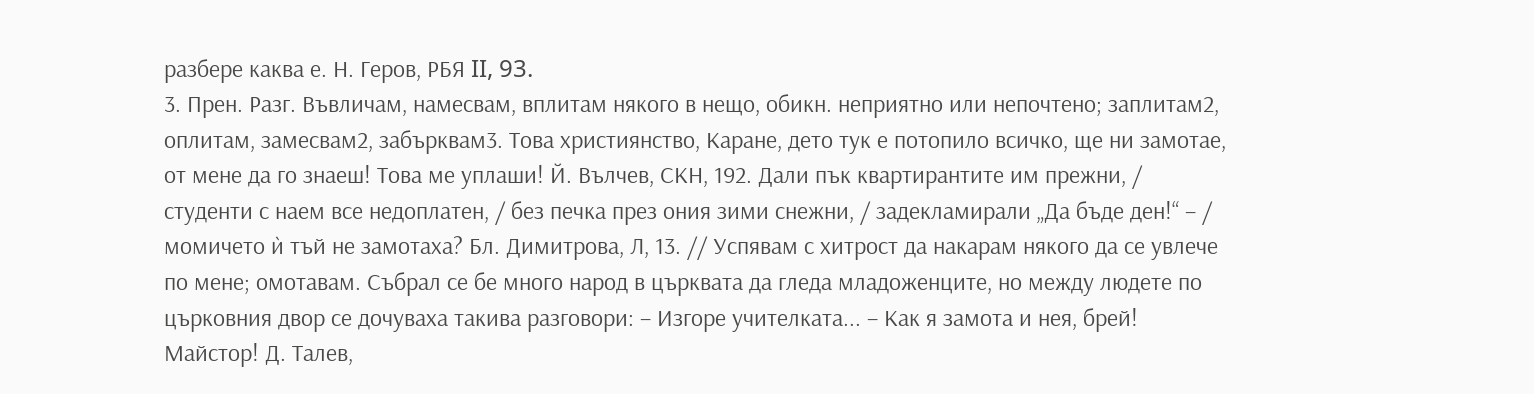разбере каква е. Н. Геров, РБЯ II, 93.
3. Прен. Разг. Въвличам, намесвам, вплитам някого в нещо, обикн. неприятно или непочтено; заплитам2, оплитам, замесвам2, забърквам3. Това християнство, Каране, дето тук е потопило всичко, ще ни замотае, от мене да го знаеш! Това ме уплаши! Й. Вълчев, СКН, 192. Дали пък квартирантите им прежни, / студенти с наем все недоплатен, / без печка през ония зими снежни, / задекламирали „Да бъде ден!“ – / момичето ѝ тъй не замотаха? Бл. Димитрова, Л, 13. // Успявам с хитрост да накарам някого да се увлече по мене; омотавам. Събрал се бе много народ в църквата да гледа младоженците, но между людете по църковния двор се дочуваха такива разговори: – Изгоре учителката... – Как я замота и нея, брей! Майстор! Д. Талев,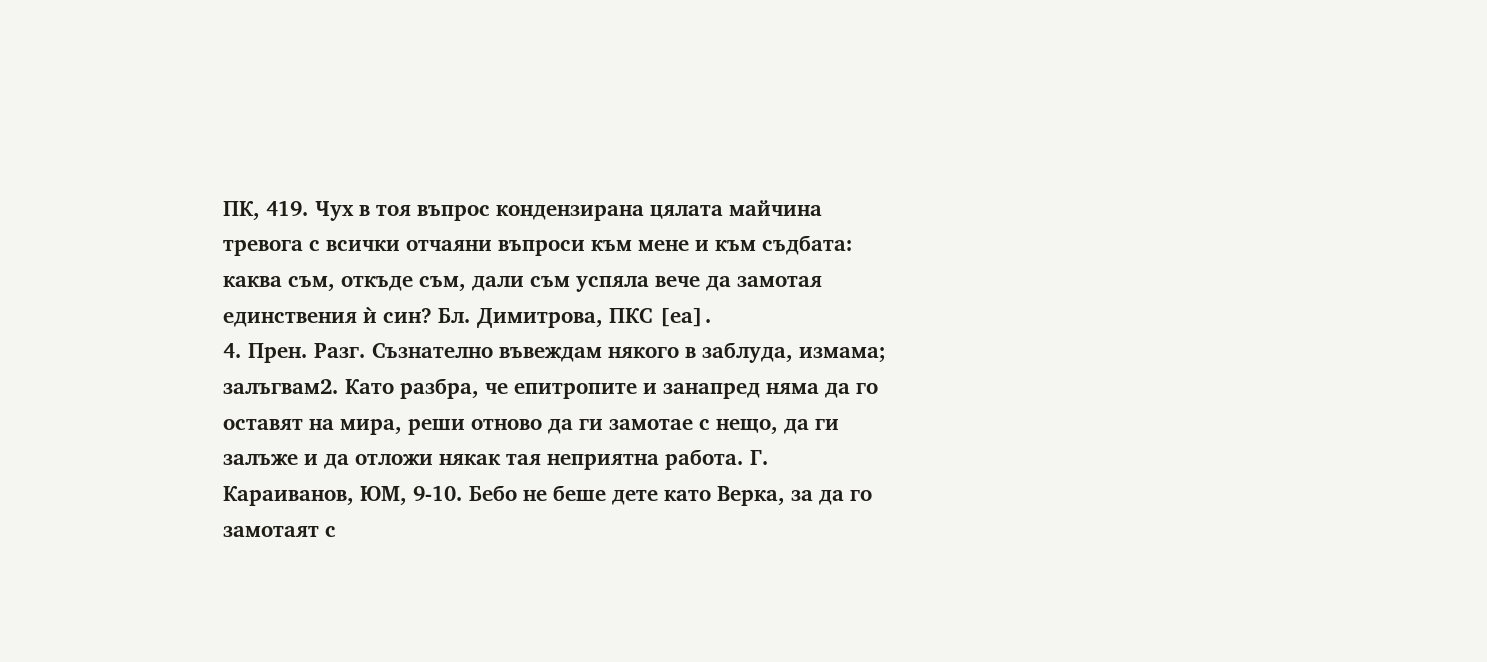ПК, 419. Чух в тоя въпрос кондензирана цялата майчина тревога с всички отчаяни въпроси към мене и към съдбата: каква съм, откъде съм, дали съм успяла вече да замотая единствения ѝ син? Бл. Димитрова, ПКС [еа].
4. Прен. Разг. Съзнателно въвеждам някого в заблуда, измама; залъгвам2. Като разбра, че епитропите и занапред няма да го оставят на мира, реши отново да ги замотае с нещо, да ги залъже и да отложи някак тая неприятна работа. Г. Караиванов, ЮМ, 9-10. Бебо не беше дете като Верка, за да го замотаят с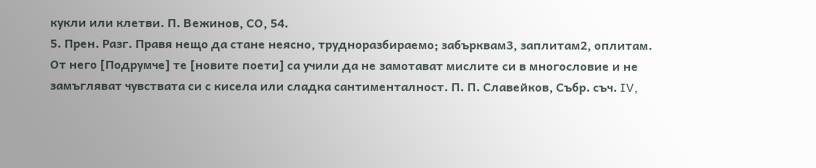кукли или клетви. П. Вежинов, СО, 54.
5. Прен. Разг. Правя нещо да стане неясно, трудноразбираемо; забърквам3, заплитам2, оплитам. От него [Подрумче] те [новите поети] са учили да не замотават мислите си в многословие и не замъгляват чувствата си с кисела или сладка сантименталност. П. П. Славейков, Събр. съч. IV,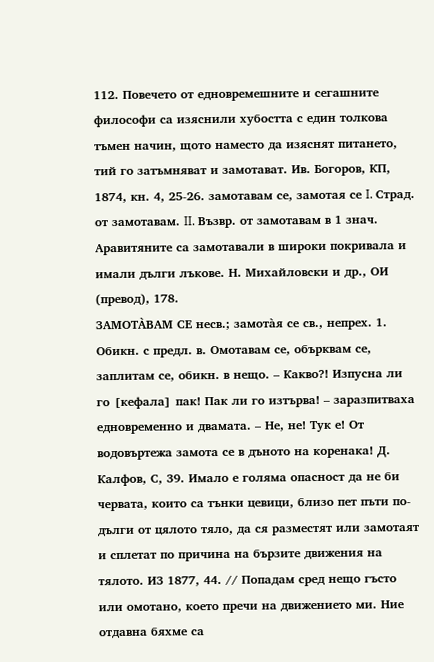112. Повечето от едновремешните и сегашните философи са изяснили хубостта с един толкова тъмен начин, щото наместо да изяснят питането, тий го затъмняват и замотават. Ив. Богоров, КП, 1874, кн. 4, 25-26. замотавам се, замотая се I. Страд. от замотавам. II. Възвр. от замотавам в 1 знач. Аравитяните са замотавали в широки покривала и имали дълги лъкове. Н. Михайловски и др., ОИ (превод), 178.
ЗАМОТА̀ВАМ СЕ несв.; замотàя се св., непрех. 1. Обикн. с предл. в. Омотавам се, обърквам се, заплитам се, обикн. в нещо. – Какво?! Изпусна ли го [кефала] пак! Пак ли го изтърва! – заразпитваха едновременно и двамата. – Не, не! Тук е! От водовъртежа замота се в дъното на коренака! Д. Калфов, С, 39. Имало е голяма опасност да не би червата, които са тънки цевици, близо пет пъти по-дълги от цялото тяло, да ся разместят или замотаят и сплетат по причина на бързите движения на тялото. ИЗ 1877, 44. // Попадам сред нещо гъсто или омотано, което пречи на движението ми. Ние отдавна бяхме са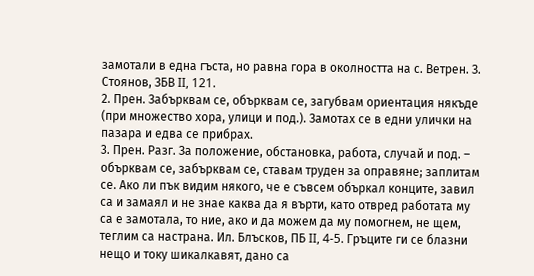замотали в една гъста, но равна гора в околността на с. Ветрен. З. Стоянов, ЗБВ II, 121.
2. Прен. Забърквам се, обърквам се, загубвам ориентация някъде (при множество хора, улици и под.). Замотах се в едни улички на пазара и едва се прибрах.
3. Прен. Разг. За положение, обстановка, работа, случай и под. – обърквам се, забърквам се, ставам труден за оправяне; заплитам се. Ако ли пък видим някого, че е съвсем объркал конците, завил са и замаял и не знае каква да я върти, като отвред работата му са е замотала, то ние, ако и да можем да му помогнем, не щем, теглим са настрана. Ил. Блъсков, ПБ II, 4-5. Гръците ги се блазни нещо и току шикалкавят, дано са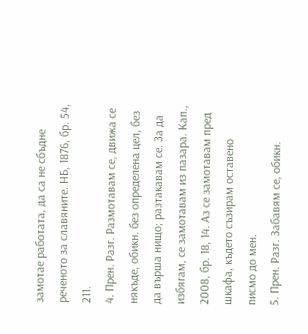замотае работата, да са не сбъдне реченото за славяните. НБ, 1876, бр. 54, 211.
4. Прен. Разг. Размотавам се, движа се някъде, обикн. без определена цел, без да върша нищо; разтакавам се. За да избягам, се замотавам из пазара. Кап., 2008, бр. 18, 14. Аз се замотавам пред шкафа, където съзирам оставено писмо до мен.
5. Прен. Разг. Забавям се, обикн.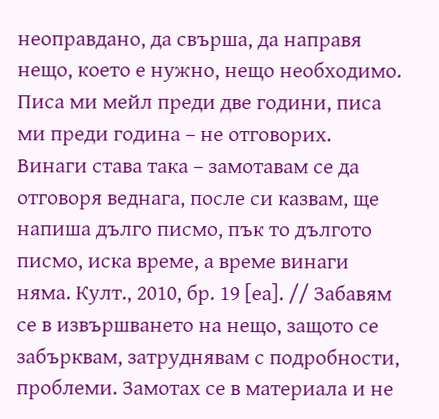неоправдано, да свърша, да направя нещо, което е нужно, нещо необходимо. Писа ми мейл преди две години, писа ми преди година – не отговорих. Винаги става така – замотавам се да отговоря веднага, после си казвам, ще напиша дълго писмо, пък то дългото писмо, иска време, а време винаги няма. Култ., 2010, бр. 19 [еа]. // Забавям се в извършването на нещо, защото се забърквам, затруднявам с подробности, проблеми. Замотах се в материала и не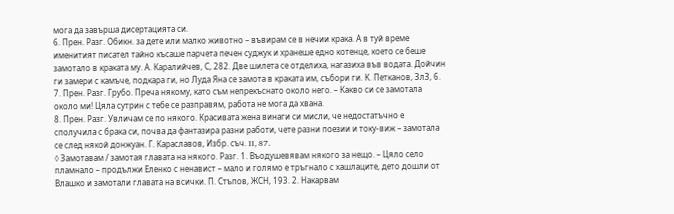мога да завърша дисертацията си.
6. Прен. Разг. Обикн. за дете или малко животно – въвирам се в нечии крака. А в туй време именитият писател тайно късаше парчета печен суджук и хранеше едно котенце, което се беше замотало в краката му. А. Каралийчев, С, 282. Две шилета се отделиха, нагазиха във водата. Дойчин ги замери с камъче, подкара ги, но Луда Яна се замота в краката им, събори ги. К. Петканов, ЗлЗ, 6.
7. Прен. Разг. Грубо. Преча някому, като съм непрекъснато около него. – Какво си се замотала около ми! Цяла сутрин с тебе се разправям, работа не мога да хвана.
8. Прен. Разг. Увличам се по някого. Красивата жена винаги си мисли, че недостатъчно е сполучила с брака си, почва да фантазира разни работи, чете разни поезии и току-виж – замотала се след някой донжуан. Г. Караславов, Избр. съч. II, 87.
◊ Замотавам / замотая главата на някого. Разг. 1. Въодушевявам някого за нещо. – Цяло село пламнало – продължи Еленко с ненавист – мало и голямо е тръгнало с хашлаците, дето дошли от Влашко и замотали главата на всички. П. Стъпов, ЖСН, 193. 2. Накарвам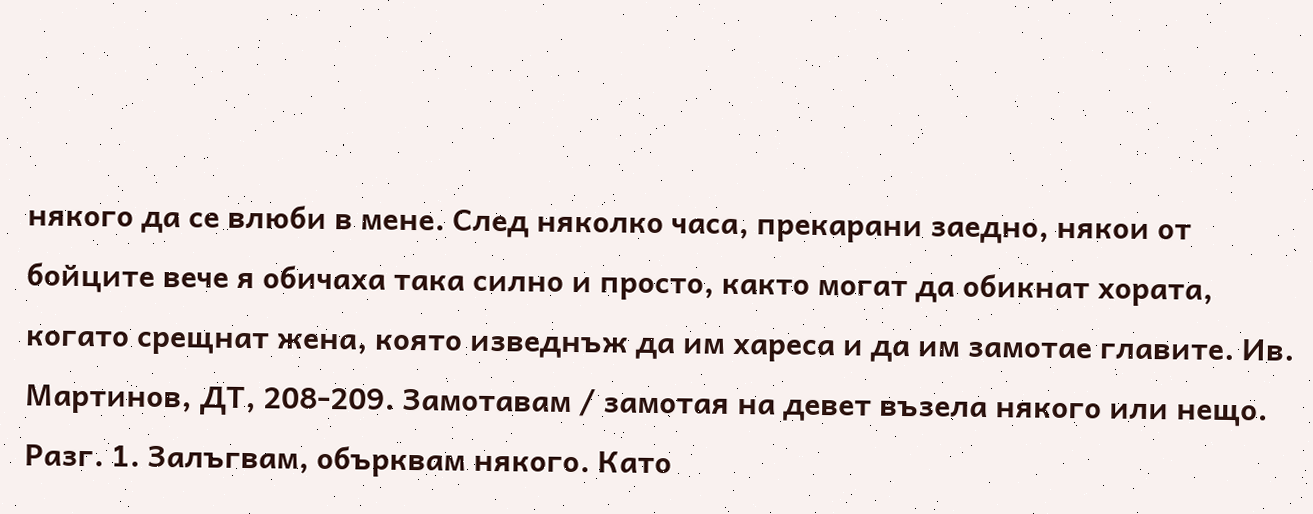някого да се влюби в мене. След няколко часа, прекарани заедно, някои от бойците вече я обичаха така силно и просто, както могат да обикнат хората, когато срещнат жена, която изведнъж да им хареса и да им замотае главите. Ив. Мартинов, ДТ, 208-209. Замотавам / замотая на девет възела някого или нещо. Разг. 1. Залъгвам, обърквам някого. Като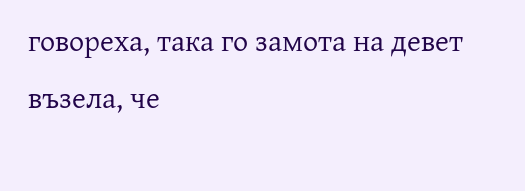говореха, така го замота на девет възела, че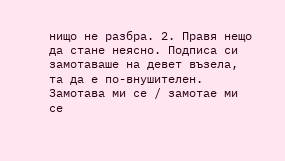нищо не разбра. 2. Правя нещо да стане неясно. Подписа си замотаваше на девет възела, та да е по-внушителен. Замотава ми се / замотае ми се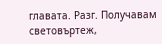главата. Разг. Получавам световъртеж,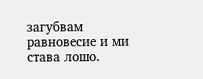загубвам равновесие и ми става лошо.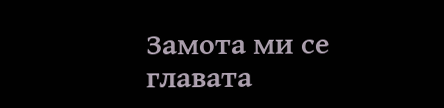Замота ми се главата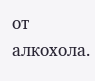от алкохола.